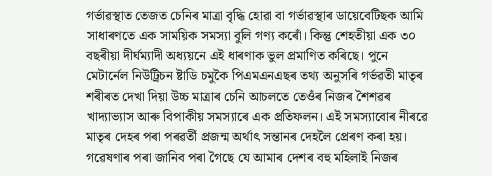গৰ্ভাৱস্থাত তেজত চেনিৰ মাত্ৰা বৃদ্ধি হোৱা বা গৰ্ভাৱস্থাৰ ডায়েবেটিছক আমি সাধাৰণতে এক সাময়িক সমস্যা বুলি গণ্য কৰোঁ। কিন্তু শেহতীয়া এক ৩০ বছৰীয়া দীৰ্ঘম্যাদী অধ্যয়নে এই ধাৰণাক ভুল প্ৰমাণিত কৰিছে। পুনে মেটাৰ্নেল নিউট্ৰিচন ষ্টাডি চমুকৈ পিএমএনএছৰ তথ্য অনুসৰি গৰ্ভৱতী মাতৃৰ শৰীৰত দেখা দিয়া উচ্চ মাত্ৰাৰ চেনি আচলতে তেওঁৰ নিজৰ শৈশৱৰ খাদ্যাভ্যাস আৰু বিপাকীয় সমস্যাৰে এক প্ৰতিফলন। এই সমস্যাবোৰ নীৰৱে মাতৃৰ দেহৰ পৰা পৰৱৰ্তী প্ৰজন্ম অৰ্থাৎ সন্তানৰ দেহলৈ প্ৰেৰণ কৰা হয়।
গৱেষণাৰ পৰা জানিব পৰা গৈছে যে আমাৰ দেশৰ বহু মহিলাই নিজৰ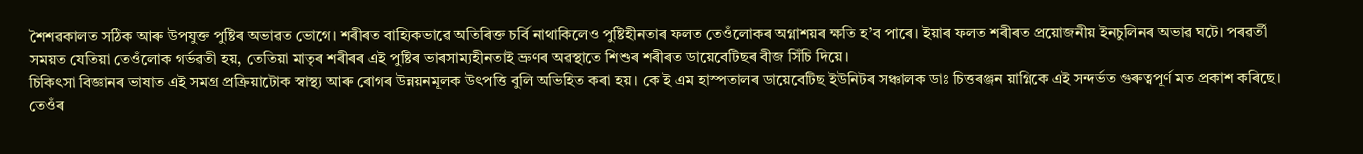শৈশৱকালত সঠিক আৰু উপযুক্ত পুষ্টিৰ অভাৱত ভোগে। শৰীৰত বাহ্যিকভাৱে অতিৰিক্ত চৰ্বি নাথাকিলেও পুষ্টিহীনতাৰ ফলত তেওঁলোকৰ অগ্নাশয়ৰ ক্ষতি হ’ব পাৰে। ইয়াৰ ফলত শৰীৰত প্ৰয়োজনীয় ইনচুলিনৰ অভাৱ ঘটে। পৰৱৰ্তী সময়ত যেতিয়া তেওঁলোক গৰ্ভৱতী হয়, তেতিয়া মাতৃৰ শৰীৰৰ এই পুষ্টিৰ ভাৰসাম্যহীনতাই ভ্ৰুণৰ অৱস্থাতে শিশুৰ শৰীৰত ডায়েবেটিছৰ বীজ সিঁচি দিয়ে।
চিকিৎসা বিজ্ঞানৰ ভাষাত এই সমগ্ৰ প্ৰক্ৰিয়াটোক স্বাস্থ্য আৰু ৰোগৰ উন্নয়নমূলক উৎপত্তি বুলি অভিহিত কৰা হয়। কে ই এম হাস্পতালৰ ডায়েবেটিছ ইউনিটৰ সঞ্চালক ডাঃ চিত্তৰঞ্জন য়াগ্নিকে এই সন্দৰ্ভত গুৰুত্বপূৰ্ণ মত প্ৰকাশ কৰিছে। তেওঁৰ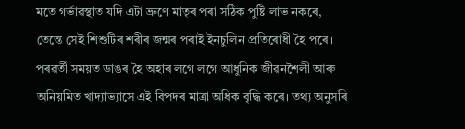মতে গৰ্ভাৱস্থাত যদি এটা ভ্ৰুণে মাতৃৰ পৰা সঠিক পুষ্টি লাভ নকৰে, তেন্তে সেই শিশুটিৰ শৰীৰ জন্মৰ পৰাই ইনচুলিন প্ৰতিৰোধী হৈ পৰে। পৰৱৰ্তী সময়ত ডাঙৰ হৈ অহাৰ লগে লগে আধুনিক জীৱনশৈলী আৰু অনিয়মিত খাদ্যাভ্যাসে এই বিপদৰ মাত্ৰা অধিক বৃদ্ধি কৰে। তথ্য অনুসৰি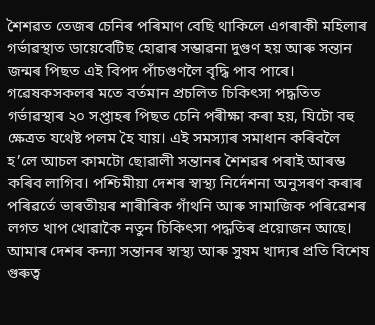শৈশৱত তেজৰ চেনিৰ পৰিমাণ বেছি থাকিলে এগৰাকী মহিলাৰ গৰ্ভাৱস্থাত ডায়েবেটিছ হোৱাৰ সম্ভাৱনা দুগুণ হয় আৰু সন্তান জন্মৰ পিছত এই বিপদ পাঁচগুণলৈ বৃদ্ধি পাব পাৰে।
গৱেষকসকলৰ মতে বৰ্তমান প্রচলিত চিকিৎসা পদ্ধতিত গৰ্ভাৱস্থাৰ ২০ সপ্তাহৰ পিছত চেনি পৰীক্ষা কৰা হয়, যিটো বহু ক্ষেত্ৰত যথেষ্ট পলম হৈ যায়। এই সমস্যাৰ সমাধান কৰিবলৈ হ’লে আচল কামটো ছোৱালী সন্তানৰ শৈশৱৰ পৰাই আৰম্ভ কৰিব লাগিব। পশ্চিমীয়া দেশৰ স্বাস্থ্য নিৰ্দেশনা অনুসৰণ কৰাৰ পৰিৱৰ্তে ভাৰতীয়ৰ শাৰীৰিক গাঁথনি আৰু সামাজিক পৰিৱেশৰ লগত খাপ খোৱাকৈ নতুন চিকিৎসা পদ্ধতিৰ প্ৰয়োজন আছে। আমাৰ দেশৰ কন্যা সন্তানৰ স্বাস্থ্য আৰু সুষম খাদ্যৰ প্ৰতি বিশেষ গুৰুত্ব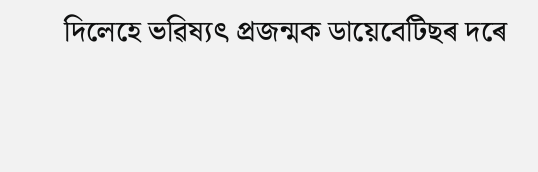দিলেহে ভৱিষ্যৎ প্ৰজন্মক ডায়েবেটিছৰ দৰে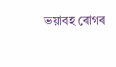ভয়াবহ ৰোগৰ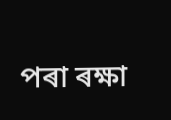পৰা ৰক্ষা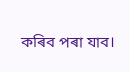কৰিব পৰা যাব।